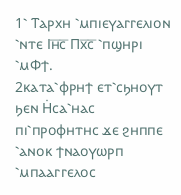1⳿ Ⲧⲁⲣⲭⲏ ⳿ⲙⲡⲓⲉⲩⲁⲅⲅⲉⲗⲓⲟⲛ ⳿ⲛⲧⲉ Ⲓⲏ̅ⲥ̅ Ⲡⲭ̅ⲥ̅ ⳿ⲡϣⲏⲣⲓ ⳿ⲙⲪϯ.
2ⲕⲁⲧⲁ⳿ⲫⲣⲏϯ ⲉⲧ⳿ⲥϧⲏⲟⲩⲧ ϧⲉⲛ Ⲏ̇ⲥⲁ⳿ⲏⲁⲥ ⲡⲓ⳿ⲡⲣⲟⲫⲏⲧⲏⲥ ϫⲉ ϩⲏⲡⲡⲉ ⳿ⲁⲛⲟⲕ ϯⲛⲁⲟⲩⲱⲣⲡ ⳿ⲙⲡⲁⲁⲅⲅⲉⲗⲟⲥ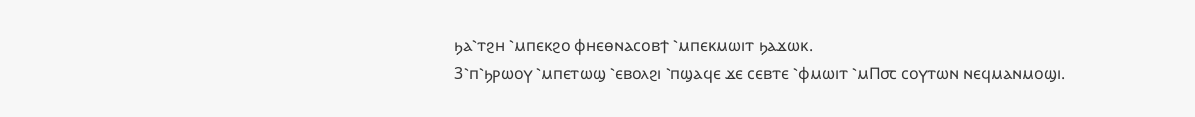ϧⲁ⳿ⲧϩⲏ ⳿ⲙⲡⲉⲕϩⲟ ⲫⲏⲉⲑⲛⲁⲥⲟⲃϯ ⳿ⲙⲡⲉⲕⲙⲱⲓⲧ ϧⲁϫⲱⲕ.
3⳿ⲡ⳿ϧⲣⲱⲟⲩ ⳿ⲙⲡⲉⲧⲱϣ ⳿ⲉⲃⲟⲗϩⲓ ⳿ⲡϣⲁϥⲉ ϫⲉ ⲥⲉⲃⲧⲉ ⳿ⲫⲙⲱⲓⲧ ⳿ⲙⲠ⳪ ⲥⲟⲩⲧⲱⲛ ⲛⲉϥⲙⲁⲛⲙⲟϣⲓ.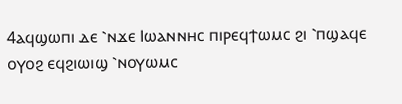4ⲁϥϣⲱⲡⲓ ⲇⲉ ⳿ⲛϫⲉ Ⲓⲱⲁⲛⲛⲏⲥ ⲡⲓⲣⲉϥϯⲱⲙⲥ ϩⲓ ⳿ⲡϣⲁϥⲉ ⲟⲩⲟϩ ⲉϥϩⲓⲱⲓϣ ⳿ⲛⲟⲩⲱⲙⲥ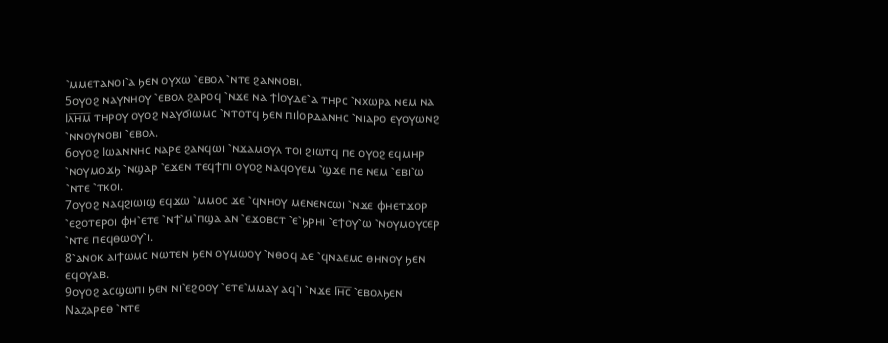⳿ⲙⲙⲉⲧⲁⲛⲟⲓ⳿ⲁ ϧⲉⲛ ⲟⲩⲭⲱ ⳿ⲉⲃⲟⲗ ⳿ⲛⲧⲉ ϩⲁⲛⲛⲟⲃⲓ.
5ⲟⲩⲟϩ ⲛⲁⲩⲛⲏⲟⲩ ⳿ⲉⲃⲟⲗ ϩⲁⲣⲟϥ ⳿ⲛϫⲉ ⲛⲁ ϯⲒⲟⲩⲇⲉ⳿ⲁ ⲧⲏⲣⲥ ⳿ⲛⲭⲱⲣⲁ ⲛⲉⲙ ⲛⲁ Ⲓⲗ̅ⲏ̅ⲙ̅ ⲧⲏⲣⲟⲩ ⲟⲩⲟϩ ⲛⲁⲩϭⲓⲱⲙⲥ ⳿ⲛⲧⲟⲧϥ ϧⲉⲛ ⲡⲓⲒⲟⲣⲇⲁⲛⲏⲥ ⳿ⲛⲓⲁⲣⲟ ⲉⲩⲟⲩⲱⲛϩ ⳿ⲛⲛⲟⲩⲛⲟⲃⲓ ⳿ⲉⲃⲟⲗ.
6ⲟⲩⲟϩ Ⲓⲱⲁⲛⲛⲏⲥ ⲛⲁⲣⲉ ϩⲁⲛϥⲱⲓ ⳿ⲛϫⲁⲙⲟⲩⲗ ⲧⲟⲓ ϩⲓⲱⲧϥ ⲡⲉ ⲟⲩⲟϩ ⲉϥⲙⲏⲣ ⳿ⲛⲟⲩⲙⲟϫϧ ⳿ⲛϣⲁⲣ ⳿ⲉϫⲉⲛ ⲧⲉϥϯⲡⲓ ⲟⲩⲟϩ ⲛⲁϥⲟⲩⲉⲙ ⳿ϣϫⲉ ⲡⲉ ⲛⲉⲙ ⳿ⲉⲃⲓ⳿ⲱ ⳿ⲛⲧⲉ ⳿ⲧⲕⲟⲓ.
7ⲟⲩⲟϩ ⲛⲁϥϩⲓⲱⲓϣ ⲉϥϫⲱ ⳿ⲙⲙⲟⲥ ϫⲉ ⳿ϥⲛⲏⲟⲩ ⲙⲉⲛⲉⲛⲥⲱⲓ ⳿ⲛϫⲉ ⲫⲏⲉⲧϫⲟⲣ ⳿ⲉϩⲟⲧⲉⲣⲟⲓ ⲫⲏ⳿ⲉⲧⲉ ⳿ⲛϯ⳿ⲙ⳿ⲡϣⲁ ⲁⲛ ⳿ⲉϫⲟⲃⲥⲧ ⳿ⲉ⳿ϧⲣⲏⲓ ⳿ⲉϯⲟⲩ⳿ⲱ ⳿ⲛⲟⲩⲙⲟⲩⲥⲉⲣ ⳿ⲛⲧⲉ ⲡⲉϥⲑⲱⲟⲩ⳿ⲓ.
8⳿ⲁⲛⲟⲕ ⲁⲓϯⲱⲙⲥ ⲛⲱⲧⲉⲛ ϧⲉⲛ ⲟⲩⲙⲱⲟⲩ ⳿ⲛⲑⲟϥ ⲇⲉ ⳿ϥⲛⲁⲉⲙⲥ ⲑⲏⲛⲟⲩ ϧⲉⲛ ⲉϥⲟⲩⲁⲃ.
9ⲟⲩⲟϩ ⲁⲥϣⲱⲡⲓ ϧⲉⲛ ⲛⲓ⳿ⲉϩⲟⲟⲩ ⳿ⲉⲧⲉ⳿ⲙⲙⲁⲩ ⲁϥ⳿ⲓ ⳿ⲛϫⲉ Ⲓⲏ̅ⲥ̅ ⳿ⲉⲃⲟⲗϧⲉⲛ Ⲛⲁⲍⲁⲣⲉⲑ ⳿ⲛⲧⲉ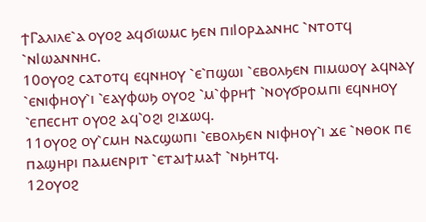ϯⲄⲁⲗⲓⲗⲉ⳿ⲁ ⲟⲩⲟϩ ⲁϥϭⲓⲱⲙⲥ ϧⲉⲛ ⲡⲓⲒⲟⲣⲇⲁⲛⲏⲥ ⳿ⲛⲧⲟⲧϥ ⳿ⲛⲒⲱⲁⲛⲛⲏⲥ.
10ⲟⲩⲟϩ ⲥⲁⲧⲟⲧϥ ⲉϥⲛⲏⲟⲩ ⳿ⲉ⳿ⲡϣⲱⲓ ⳿ⲉⲃⲟⲗϧⲉⲛ ⲡⲓⲙⲱⲟⲩ ⲁϥⲛⲁⲩ ⳿ⲉⲛⲓⲫⲏⲟⲩ⳿ⲓ ⳿ⲉⲁⲩⲫⲱϧ ⲟⲩⲟϩ ⳿ⲙ⳿ⲫⲣⲏϯ ⳿ⲛⲟⲩϭⲣⲟⲙⲡⲓ ⲉϥⲛⲏⲟⲩ ⳿ⲉⲡⲉⲥⲏⲧ ⲟⲩⲟϩ ⲁϥ⳿ⲟϩⲓ ϩⲓϫⲱϥ.
11ⲟⲩⲟϩ ⲟⲩ⳿ⲥⲙⲏ ⲛⲁⲥϣⲱⲡⲓ ⳿ⲉⲃⲟⲗϧⲉⲛ ⲛⲓⲫⲏⲟⲩ⳿ⲓ ϫⲉ ⳿ⲛⲑⲟⲕ ⲡⲉ ⲡⲁϣⲏⲣⲓ ⲡⲁⲙⲉⲛⲣⲓⲧ ⳿ⲉⲧⲁⲓϯⲙⲁϯ ⳿ⲛϧⲏⲧϥ.
12ⲟⲩⲟϩ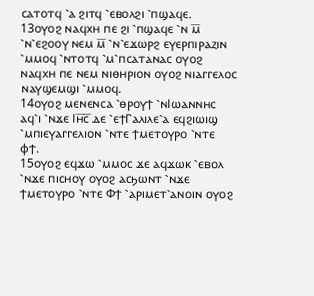ⲥⲁⲧⲟⲧϥ ⳿ⲁ ϩⲓⲧϥ ⳿ⲉⲃⲟⲗϩⲓ ⳿ⲡϣⲁϥⲉ.
13ⲟⲩⲟϩ ⲛⲁϥⲭⲏ ⲡⲉ ϩⲓ ⳿ⲡϣⲁϥⲉ ⳿ⲛ ⲙ̅ ⳿ⲛ⳿ⲉϩⲟⲟⲩ ⲛⲉⲙ ⲙ̅ ⳿ⲛ⳿ⲉϫⲱⲣϩ ⲉⲩⲉⲣⲡⲓⲣⲁⲍⲓⲛ ⳿ⲙⲙⲟϥ ⳿ⲛⲧⲟⲧϥ ⳿ⲙ⳿ⲡⲥⲁⲧⲁⲛⲁⲥ ⲟⲩⲟϩ ⲛⲁϥⲭⲏ ⲡⲉ ⲛⲉⲙ ⲛⲓⲑⲏⲣⲓⲟⲛ ⲟⲩⲟϩ ⲛⲓⲁⲅⲅⲉⲗⲟⲥ ⲛⲁⲩϣⲉⲙϣⲓ ⳿ⲙⲙⲟϥ.
14ⲟⲩⲟϩ ⲙⲉⲛⲉⲛⲥⲁ ⳿ⲑⲣⲟⲩϯ ⳿ⲛⲒⲱⲁⲛⲛⲏⲥ ⲁϥ⳿ⲓ ⳿ⲛϫⲉ Ⲓⲏ̅ⲥ̅ ⲇⲉ ⳿ⲉϯⲄⲁⲗⲓⲗⲉ⳿ⲁ ⲉϥϩⲓⲱⲓϣ ⳿ⲙⲡⲓⲉⲩⲁⲅⲅⲉⲗⲓⲟⲛ ⳿ⲛⲧⲉ ϯⲙⲉⲧⲟⲩⲣⲟ ⳿ⲛⲧⲉ ⲫϯ.
15ⲟⲩⲟϩ ⲉϥϫⲱ ⳿ⲙⲙⲟⲥ ϫⲉ ⲁϥϫⲱⲕ ⳿ⲉⲃⲟⲗ ⳿ⲛϫⲉ ⲡⲓⲥⲏⲟⲩ ⲟⲩⲟϩ ⲁⲥϧⲱⲛⲧ ⳿ⲛϫⲉ ϯⲙⲉⲧⲟⲩⲣⲟ ⳿ⲛⲧⲉ Ⲫϯ ⳿ⲁⲣⲓⲙⲉⲧ⳿ⲁⲛⲟⲓⲛ ⲟⲩⲟϩ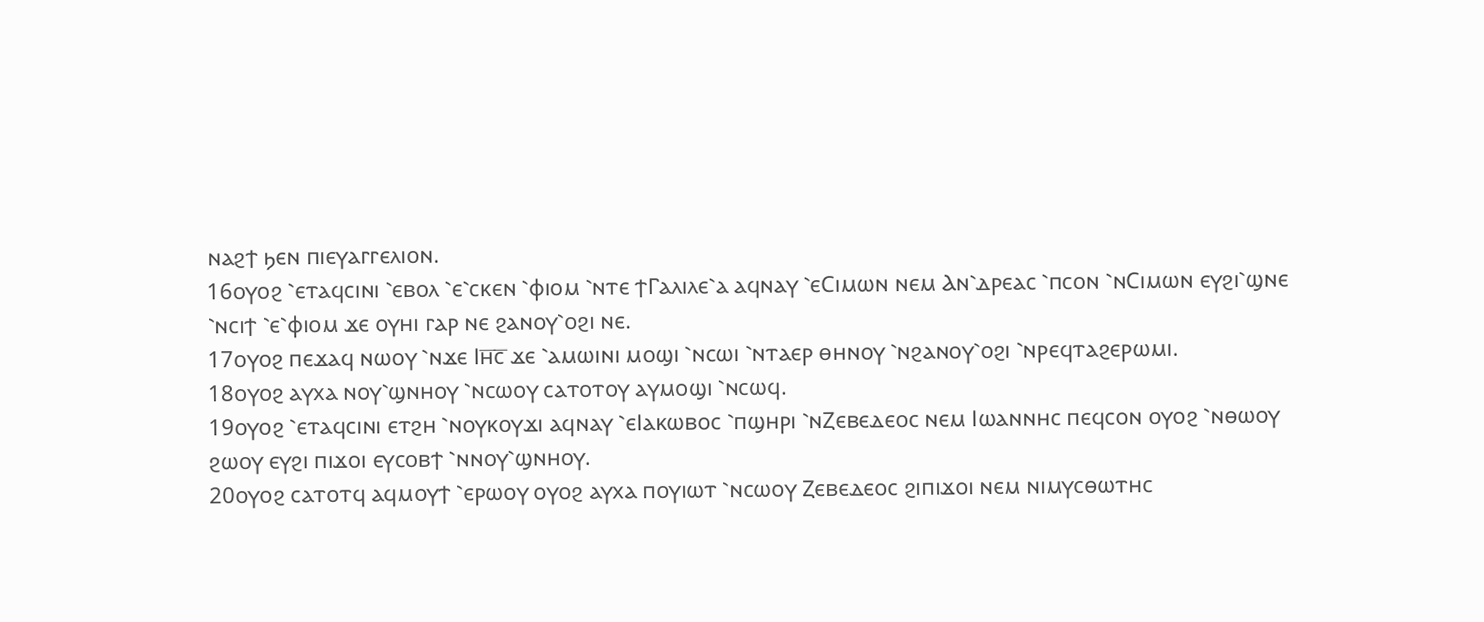ⲛⲁϩϯ ϧⲉⲛ ⲡⲓⲉⲩⲁⲅⲅⲉⲗⲓⲟⲛ.
16ⲟⲩⲟϩ ⳿ⲉⲧⲁϥⲥⲓⲛⲓ ⳿ⲉⲃⲟⲗ ⳿ⲉ⳿ⲥⲕⲉⲛ ⳿ⲫⲓⲟⲙ ⳿ⲛⲧⲉ ϯⲄⲁⲗⲓⲗⲉ⳿ⲁ ⲁϥⲛⲁⲩ ⳿ⲉⲤⲓⲙⲱⲛ ⲛⲉⲙ Ⲁⲛ⳿ⲇⲣⲉⲁⲥ ⳿ⲡⲥⲟⲛ ⳿ⲛⲤⲓⲙⲱⲛ ⲉⲩϩⲓ⳿ϣⲛⲉ ⳿ⲛⲥⲓϯ ⳿ⲉ⳿ⲫⲓⲟⲙ ϫⲉ ⲟⲩⲏⲓ ⲅⲁⲣ ⲛⲉ ϩⲁⲛⲟⲩ⳿ⲟϩⲓ ⲛⲉ.
17ⲟⲩⲟϩ ⲡⲉϫⲁϥ ⲛⲱⲟⲩ ⳿ⲛϫⲉ Ⲓⲏ̅ⲥ̅ ϫⲉ ⳿ⲁⲙⲱⲓⲛⲓ ⲙⲟϣⲓ ⳿ⲛⲥⲱⲓ ⳿ⲛⲧⲁⲉⲣ ⲑⲏⲛⲟⲩ ⳿ⲛϩⲁⲛⲟⲩ⳿ⲟϩⲓ ⳿ⲛⲣⲉϥⲧⲁϩⲉⲣⲱⲙⲓ.
18ⲟⲩⲟϩ ⲁⲩⲭⲁ ⲛⲟⲩ⳿ϣⲛⲏⲟⲩ ⳿ⲛⲥⲱⲟⲩ ⲥⲁⲧⲟⲧⲟⲩ ⲁⲩⲙⲟϣⲓ ⳿ⲛⲥⲱϥ.
19ⲟⲩⲟϩ ⳿ⲉⲧⲁϥⲥⲓⲛⲓ ⲉⲧϩⲏ ⳿ⲛⲟⲩⲕⲟⲩϫⲓ ⲁϥⲛⲁⲩ ⳿ⲉⲒⲁⲕⲱⲃⲟⲥ ⳿ⲡϣⲏⲣⲓ ⳿ⲛⲌⲉⲃⲉⲇⲉⲟⲥ ⲛⲉⲙ Ⲓⲱⲁⲛⲛⲏⲥ ⲡⲉϥⲥⲟⲛ ⲟⲩⲟϩ ⳿ⲛⲑⲱⲟⲩ ϩⲱⲟⲩ ⲉⲩϩⲓ ⲡⲓϫⲟⲓ ⲉⲩⲥⲟⲃϯ ⳿ⲛⲛⲟⲩ⳿ϣⲛⲏⲟⲩ.
20ⲟⲩⲟϩ ⲥⲁⲧⲟⲧϥ ⲁϥⲙⲟⲩϯ ⳿ⲉⲣⲱⲟⲩ ⲟⲩⲟϩ ⲁⲩⲭⲁ ⲡⲟⲩⲓⲱⲧ ⳿ⲛⲥⲱⲟⲩ Ⲍⲉⲃⲉⲇⲉⲟⲥ ϩⲓⲡⲓϫⲟⲓ ⲛⲉⲙ ⲛⲓⲙⲩⲥⲑⲱⲧⲏⲥ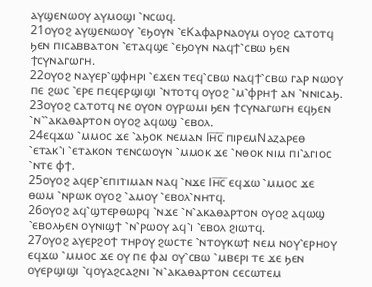ⲁⲩϣⲉⲛⲱⲟⲩ ⲁⲩⲙⲟϣⲓ ⳿ⲛⲥⲱϥ.
21ⲟⲩⲟϩ ⲁⲩϣⲉⲛⲱⲟⲩ ⳿ⲉϧⲟⲩⲛ ⳿ⲉⲔⲁⲫⲁⲣⲛⲁⲟⲩⲙ ⲟⲩⲟϩ ⲥⲁⲧⲟⲧϥ ϧⲉⲛ ⲡⲓⲥⲁⲃⲃⲁⲧⲟⲛ ⳿ⲉⲧⲁϥϣⲉ ⳿ⲉϧⲟⲩⲛ ⲛⲁϥϯ⳿ⲥⲃⲱ ϧⲉⲛ ϯⲥⲩⲛⲁⲅⲱⲅⲏ.
22ⲟⲩⲟϩ ⲛⲁⲩⲉⲣ⳿ϣⲫⲏⲣⲓ ⳿ⲉϫⲉⲛ ⲧⲉϥ⳿ⲥⲃⲱ ⲛⲁϥϯ⳿ⲥⲃⲱ ⲅⲁⲣ ⲛⲱⲟⲩ ⲡⲉ ϩⲱⲥ ⳿ⲉⲣⲉ ⲡⲉϥⲉⲣϣⲓϣⲓ ⳿ⲛⲧⲟⲧϥ ⲟⲩⲟϩ ⳿ⲙ⳿ⲫⲣⲏϯ ⲁⲛ ⳿ⲛⲛⲓⲥⲁϧ.
23ⲟⲩⲟϩ ⲥⲁⲧⲟⲧϥ ⲛⲉ ⲟⲩⲟⲛ ⲟⲩⲣⲱⲙⲓ ϧⲉⲛ ϯⲥⲩⲛⲁⲅⲱⲅⲏ ⲉϥϧⲉⲛ ⳿ⲛ⳿⳿ⲁⲕⲁⲑⲁⲣⲧⲟⲛ ⲟⲩⲟϩ ⲁϥⲱϣ ⳿ⲉⲃⲟⲗ.
24ⲉϥϫⲱ ⳿ⲙⲙⲟⲥ ϫⲉ ⳿ⲁϧⲟⲕ ⲛⲉⲙⲁⲛ Ⲓⲏ̅ⲥ̅ ⲡⲓⲣⲉⲙⲚⲁⲍⲁⲣⲉⲑ ⳿ⲉⲧⲁⲕ⳿ⲓ ⳿ⲉⲧⲁⲕⲟⲛ ⲧⲉⲛⲥⲱⲟⲩⲛ ⳿ⲙⲙⲟⲕ ϫⲉ ⳿ⲛⲑⲟⲕ ⲛⲓⲙ ⲡⲓ⳿ⲁⲅⲓⲟⲥ ⳿ⲛⲧⲉ ⲫϯ.
25ⲟⲩⲟϩ ⲁϥⲉⲣ⳿ⲉⲡⲓⲧⲓⲙⲁⲛ ⲛⲁϥ ⳿ⲛϫⲉ Ⲓⲏ̅ⲥ̅ ⲉϥϫⲱ ⳿ⲙⲙⲟⲥ ϫⲉ ⲑⲱⲙ ⳿ⲛⲣⲱⲕ ⲟⲩⲟϩ ⳿ⲁⲙⲟⲩ ⳿ⲉⲃⲟⲗ⳿ⲛⲏⲧϥ.
26ⲟⲩⲟϩ ⲁϥ⳿ϣⲧⲉⲣⲑⲱⲣϥ ⳿ⲛϫⲉ ⳿ⲛ⳿ⲁⲕⲁⲑⲁⲣⲧⲟⲛ ⲟⲩⲟϩ ⲁϥⲱϣ ⳿ⲉⲃⲟⲗϧⲉⲛ ⲟⲩⲛⲓϣϯ ⳿ⲛ⳿ⲣⲱⲟⲩ ⲁϥ⳿ⲓ ⳿ⲉⲃⲟⲗ ϩⲓⲱⲧϥ.
27ⲟⲩⲟϩ ⲁⲩⲉⲣϩⲟϯ ⲧⲏⲣⲟⲩ ϩⲱⲥⲧⲉ ⳿ⲛⲧⲟⲩⲕⲱϯ ⲛⲉⲙ ⲛⲟⲩ⳿ⲉⲣⲏⲟⲩ ⲉϥϫⲱ ⳿ⲙⲙⲟⲥ ϫⲉ ⲟⲩ ⲡⲉ ⲫⲁⲓ ⲟⲩ⳿ⲥⲃⲱ ⳿ⲙⲃⲉⲣⲓ ⲧⲉ ϫⲉ ϧⲉⲛ ⲟⲩⲉⲣϣⲓϣⲓ ⳿ϥⲟⲩⲁϩⲥⲁϩⲛⲓ ⳿ⲛ⳿ⲁⲕⲁⲑⲁⲣⲧⲟⲛ ⲥⲉⲥⲱⲧⲉⲙ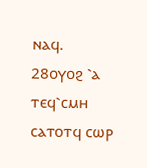ⲛⲁϥ.
28ⲟⲩⲟϩ ⳿ⲁ ⲧⲉϥ⳿ⲥⲙⲏ ⲥⲁⲧⲟⲧϥ ⲥⲱⲣ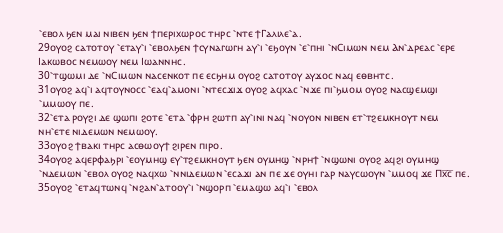⳿ⲉⲃⲟⲗ ϧⲉⲛ ⲙⲁⲓ ⲛⲓⲃⲉⲛ ϧⲉⲛ ϯⲡⲉⲣⲓⲭⲱⲣⲟⲥ ⲧⲏⲣⲥ ⳿ⲛⲧⲉ ϯⲄⲁⲗⲓⲗⲉ⳿ⲁ.
29ⲟⲩⲟϩ ⲥⲁⲧⲟⲧⲟⲩ ⳿ⲉⲧⲁⲩ⳿ⲓ ⳿ⲉⲃⲟⲗϧⲉⲛ ϯⲥⲩⲛⲁⲅⲱⲅⲏ ⲁⲩ⳿ⲓ ⳿ⲉϧⲟⲩⲛ ⳿ⲉ⳿ⲡⲏⲓ ⳿ⲛⲤⲓⲙⲱⲛ ⲛⲉⲙ Ⲁⲛ⳿ⲇⲣⲉⲁⲥ ⳿ⲉⲣⲉ Ⲓⲁⲕⲱⲃⲟⲥ ⲛⲉⲙⲱⲟⲩ ⲛⲉⲙ Ⲓⲱⲁⲛⲛⲏⲥ.
30⳿ⲧϣⲱⲙⲓ ⲇⲉ ⳿ⲛⲤⲓⲙⲱⲛ ⲛⲁⲥⲉⲛⲕⲟⲧ ⲡⲉ ⲉⲥϧⲏⲙ ⲟⲩⲟϩ ⲥⲁⲧⲟⲧⲟⲩ ⲁⲩϫⲟⲥ ⲛⲁϥ ⲉⲑⲃⲏⲧⲥ.
31ⲟⲩⲟϩ ⲁϥ⳿ⲓ ⲁϥⲧⲟⲩⲛⲟⲥⲥ ⳿ⲉⲁϥ⳿ⲁⲙⲟⲛⲓ ⳿ⲛⲧⲉⲥϫⲓϫ ⲟⲩⲟϩ ⲁϥⲭⲁⲥ ⳿ⲛϫⲉ ⲡⲓ⳿ϧⲙⲟⲙ ⲟⲩⲟϩ ⲛⲁⲥϣⲉⲙϣⲓ ⳿ⲙⲙⲱⲟⲩ ⲡⲉ.
32⳿ⲉⲧⲁ ⲣⲟⲩϩⲓ ⲇⲉ ϣⲱⲡⲓ ϩⲟⲧⲉ ⳿ⲉⲧⲁ ⳿ⲫⲣⲏ ϩⲱⲧⲡ ⲁⲩ⳿ⲓⲛⲓ ⲛⲁϥ ⳿ⲛⲟⲩⲟⲛ ⲛⲓⲃⲉⲛ ⲉⲧ⳿ⲧϩⲉⲙⲕⲏⲟⲩⲧ ⲛⲉⲙ ⲛⲏ⳿ⲉⲧⲉ ⲛⲓⲇⲉⲙⲱⲛ ⲛⲉⲙⲱⲟⲩ.
33ⲟⲩⲟϩ ϯⲃⲁⲕⲓ ⲧⲏⲣⲥ ⲁⲥⲑⲱⲟⲩϯ ϩⲓⲣⲉⲛ ⲡⲓⲣⲟ.
34ⲟⲩⲟϩ ⲁϥⲉⲣⲫⲁϧⲣⲓ ⳿ⲉⲟⲩⲙⲏϣ ⲉⲩ⳿ⲧϩⲉⲙⲕⲏⲟⲩⲧ ϧⲉⲛ ⲟⲩⲙⲏϣ ⳿ⲛⲣⲏϯ ⳿ⲛϣⲱⲛⲓ ⲟⲩⲟϩ ⲁϥϩⲓ ⲟⲩⲙⲏϣ ⳿ⲛⲇⲉⲙⲱⲛ ⳿ⲉⲃⲟⲗ ⲟⲩⲟϩ ⲛⲁϥⲭⲱ ⳿ⲛⲛⲓⲇⲉⲙⲱⲛ ⳿ⲉⲥⲁϫⲓ ⲁⲛ ⲡⲉ ϫⲉ ⲟⲩⲏⲓ ⲅⲁⲣ ⲛⲁⲩⲥⲱⲟⲩⲛ ⳿ⲙⲙⲟϥ ϫⲉ Ⲡⲭ̅ⲥ̅ ⲡⲉ.
35ⲟⲩⲟϩ ⳿ⲉⲧⲁϥⲧⲱⲛϥ ⳿ⲛϩⲁⲛ⳿ⲁⲧⲟⲟⲩ⳿ⲓ ⳿ⲛϣⲟⲣⲡ ⳿ⲉⲙⲁϣⲱ ⲁϥ⳿ⲓ ⳿ⲉⲃⲟⲗ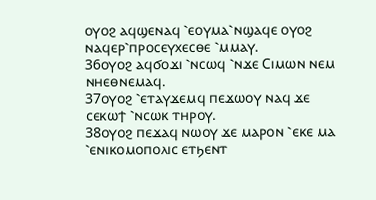ⲟⲩⲟϩ ⲁϥϣⲉⲛⲁϥ ⳿ⲉⲟⲩⲙⲁ⳿ⲛϣⲁϥⲉ ⲟⲩⲟϩ ⲛⲁϥⲉⲣ⳿ⲡⲣⲟⲥⲉⲩⲭⲉⲥⲑⲉ ⳿ⲙⲙⲁⲩ.
36ⲟⲩⲟϩ ⲁϥϭⲟϫⲓ ⳿ⲛⲥⲱϥ ⳿ⲛϫⲉ Ⲥⲓⲙⲱⲛ ⲛⲉⲙ ⲛⲏⲉⲑⲛⲉⲙⲁϥ.
37ⲟⲩⲟϩ ⳿ⲉⲧⲁⲩϫⲉⲙϥ ⲡⲉϫⲱⲟⲩ ⲛⲁϥ ϫⲉ ⲥⲉⲕⲱϯ ⳿ⲛⲥⲱⲕ ⲧⲏⲣⲟⲩ.
38ⲟⲩⲟϩ ⲡⲉϫⲁϥ ⲛⲱⲟⲩ ϫⲉ ⲙⲁⲣⲟⲛ ⳿ⲉⲕⲉ ⲙⲁ ⳿ⲉⲛⲓⲕⲟⲙⲟⲡⲟⲗⲓⲥ ⲉⲧϧⲉⲛⲧ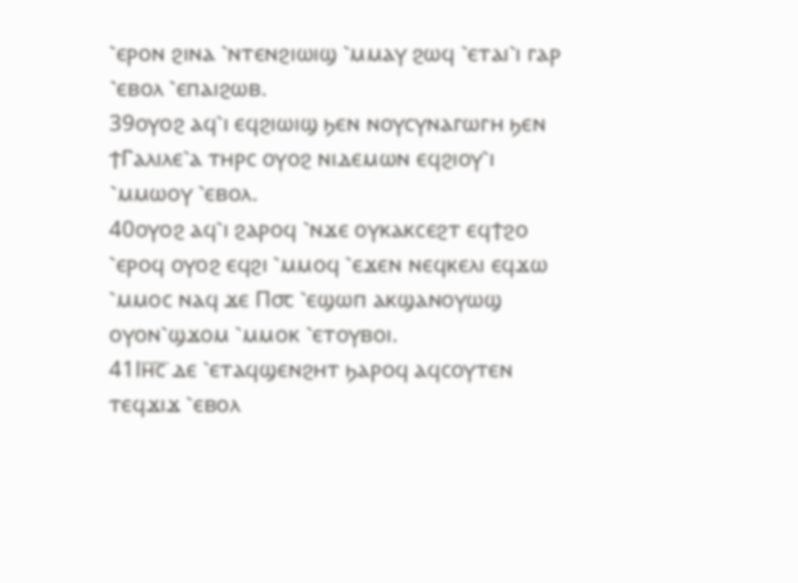⳿ⲉⲣⲟⲛ ϩⲓⲛⲁ ⳿ⲛⲧⲉⲛϩⲓⲱⲓϣ ⳿ⲙⲙⲁⲩ ϩⲱϥ ⳿ⲉⲧⲁⲓ⳿ⲓ ⲅⲁⲣ ⳿ⲉⲃⲟⲗ ⳿ⲉⲡⲁⲓϩⲱⲃ.
39ⲟⲩⲟϩ ⲁϥ⳿ⲓ ⲉϥϩⲓⲱⲓϣ ϧⲉⲛ ⲛⲟⲩⲥⲩⲛⲁⲅⲱⲅⲏ ϧⲉⲛ ϯⲄⲁⲗⲓⲗⲉ⳿ⲁ ⲧⲏⲣⲥ ⲟⲩⲟϩ ⲛⲓⲇⲉⲙⲱⲛ ⲉϥϩⲓⲟⲩ⳿ⲓ ⳿ⲙⲙⲱⲟⲩ ⳿ⲉⲃⲟⲗ.
40ⲟⲩⲟϩ ⲁϥ⳿ⲓ ϩⲁⲣⲟϥ ⳿ⲛϫⲉ ⲟⲩⲕⲁⲕⲥⲉϩⲧ ⲉϥϯϩⲟ ⳿ⲉⲣⲟϥ ⲟⲩⲟϩ ⲉϥϩⲓ ⳿ⲙⲙⲟϥ ⳿ⲉϫⲉⲛ ⲛⲉϥⲕⲉⲗⲓ ⲉϥϫⲱ ⳿ⲙⲙⲟⲥ ⲛⲁϥ ϫⲉ Ⲡ⳪ ⳿ⲉϣⲱⲡ ⲁⲕϣⲁⲛⲟⲩⲱϣ ⲟⲩⲟⲛ⳿ϣϫⲟⲙ ⳿ⲙⲙⲟⲕ ⳿ⲉⲧⲟⲩⲃⲟⲓ.
41Ⲓⲏ̅ⲥ̅ ⲇⲉ ⳿ⲉⲧⲁϥϣⲉⲛϩⲏⲧ ϧⲁⲣⲟϥ ⲁϥⲥⲟⲩⲧⲉⲛ ⲧⲉϥϫⲓϫ ⳿ⲉⲃⲟⲗ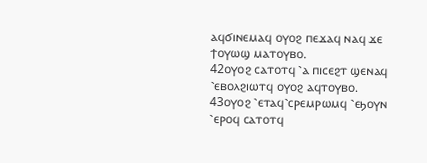ⲁϥϭⲓⲛⲉⲙⲁϥ ⲟⲩⲟϩ ⲡⲉϫⲁϥ ⲛⲁϥ ϫⲉ ϯⲟⲩⲱϣ ⲙⲁⲧⲟⲩⲃⲟ.
42ⲟⲩⲟϩ ⲥⲁⲧⲟⲧϥ ⳿ⲁ ⲡⲓⲥⲉϩⲧ ϣⲉⲛⲁϥ ⳿ⲉⲃⲟⲗϩⲓⲱⲧϥ ⲟⲩⲟϩ ⲁϥⲧⲟⲩⲃⲟ.
43ⲟⲩⲟϩ ⳿ⲉⲧⲁϥ⳿ⲥⲣⲉⲙⲣⲱⲙϥ ⳿ⲉϧⲟⲩⲛ ⳿ⲉⲣⲟϥ ⲥⲁⲧⲟⲧϥ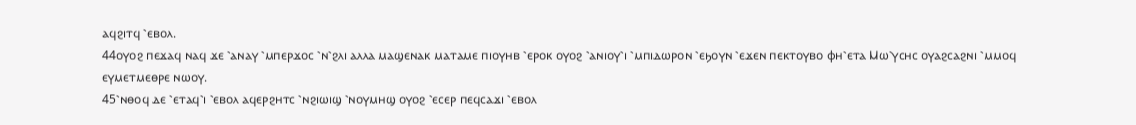ⲁϥϩⲓⲧϥ ⳿ⲉⲃⲟⲗ.
44ⲟⲩⲟϩ ⲡⲉϫⲁϥ ⲛⲁϥ ϫⲉ ⳿ⲁⲛⲁⲩ ⳿ⲙⲡⲉⲣϫⲟⲥ ⳿ⲛ⳿ϩⲗⲓ ⲁⲗⲗⲁ ⲙⲁϣⲉⲛⲁⲕ ⲙⲁⲧⲁⲙⲉ ⲡⲓⲟⲩⲏⲃ ⳿ⲉⲣⲟⲕ ⲟⲩⲟϩ ⳿ⲁⲛⲓⲟⲩ⳿ⲓ ⳿ⲙⲡⲓⲇⲱⲣⲟⲛ ⳿ⲉϧⲟⲩⲛ ⳿ⲉϫⲉⲛ ⲡⲉⲕⲧⲟⲩⲃⲟ ⲫⲏ⳿ⲉⲧⲁ Ⲙⲱ⳿ⲩⲥⲏⲥ ⲟⲩⲁϩⲥⲁϩⲛⲓ ⳿ⲙⲙⲟϥ ⲉⲩⲙⲉⲧⲙⲉⲑⲣⲉ ⲛⲱⲟⲩ.
45⳿ⲛⲑⲟϥ ⲇⲉ ⳿ⲉⲧⲁϥ⳿ⲓ ⳿ⲉⲃⲟⲗ ⲁϥⲉⲣϩⲏⲧⲥ ⳿ⲛϩⲓⲱⲓϣ ⳿ⲛⲟⲩⲙⲏϣ ⲟⲩⲟϩ ⳿ⲉⲥⲉⲣ ⲡⲉϥⲥⲁϫⲓ ⳿ⲉⲃⲟⲗ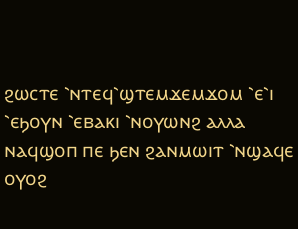ϩⲱⲥⲧⲉ ⳿ⲛⲧⲉϥ⳿ϣⲧⲉⲙϫⲉⲙϫⲟⲙ ⳿ⲉ⳿ⲓ ⳿ⲉϧⲟⲩⲛ ⳿ⲉⲃⲁⲕⲓ ⳿ⲛⲟⲩⲱⲛϩ ⲁⲗⲗⲁ ⲛⲁϥϣⲟⲡ ⲡⲉ ϧⲉⲛ ϩⲁⲛⲙⲱⲓⲧ ⳿ⲛϣⲁϥⲉ ⲟⲩⲟϩ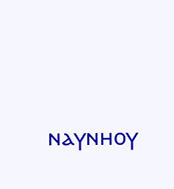ⲛⲁⲩⲛⲏⲟⲩ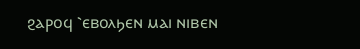ϩⲁⲣⲟϥ ⳿ⲉⲃⲟⲗϧⲉⲛ ⲙⲁⲓ ⲛⲓⲃⲉⲛ